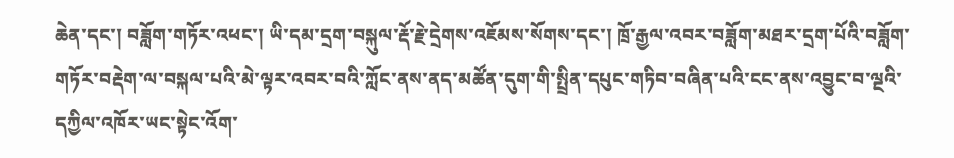ཆེན་དང་། བཟློག་གཏོར་འཕང་། ཡི་དམ་དྲག་བསྐུལ་རྡོ་རྗེ་དྲེགས་འཇོམས་སོགས་དང་། ཁྲོ་རྒྱལ་འབར་བཟློག་མཐར་དྲག་པོའི་བཟློག་གཏོར་བརྡེག་ལ་བསྐལ་པའི་མེ་ལྟར་འབར་བའི་ཀློང་ནས་ནད་མཚོན་དུག་གི་སྤྲིན་དཔུང་གཏིབ་བཞིན་པའི་ངང་ནས་འབྱུང་བ་ལྔའི་དཀྱིལ་འཁོར་ཡང་སྟེང་འོག་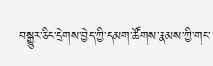བསྒྱུར་ཅིང་དྲེགས་བྱེད་ཀྱི་དམག་ཚོགས་རྣམས་ཀྱི་གང་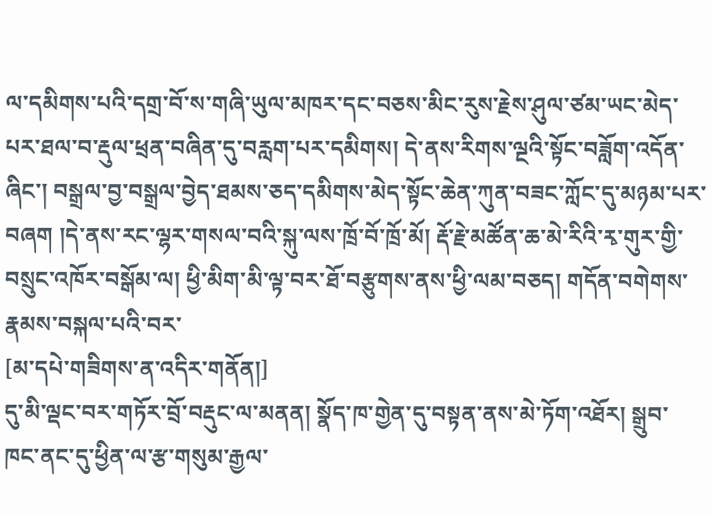ལ་དམིགས་པའི་དགྲ་བོ་ས་གཞི་ཡུལ་མཁར་དང་བཅས་མིང་རུས་རྗེས་ཤུལ་ཙམ་ཡང་མེད་པར་ཐལ་བ་རྡུལ་ཕྲན་བཞིན་དུ་བརླག་པར་དམིགས། དེ་ནས་རིགས་ལྔའི་སྟོང་བཟློག་འདོན་ཞིང་། བསྒྲལ་བྱ་བསྒྲལ་བྱེད་ཐམས་ཅད་དམིགས་མེད་སྟོང་ཆེན་ཀུན་བཟང་ཀློང་དུ་མཉམ་པར་བཞག །དེ་ནས་རང་ལྷར་གསལ་བའི་སྐུ་ལས་ཁྲོ་བོ་ཁྲོ་མོ། རྡོ་རྗེ་མཚོན་ཆ་མེ་རིའི་རྭ་གུར་གྱི་བསྲུང་འཁོར་བསྒོམ་ལ། ཕྱི་མིག་མི་ལྟ་བར་ཐོ་བརྩུགས་ནས་ཕྱི་ལམ་བཅད། གདོན་བགེགས་རྣམས་བསྐལ་པའི་བར་
[མ་དཔེ་གཟིགས་ན་འདིར་གནོན།]
དུ་མི་ལྡང་བར་གཏོར་བྲོ་བརྡུང་ལ་མནན། སྣོད་ཁ་གྱེན་དུ་བསྟན་ནས་མེ་ཏོག་འཐོར། སྒྲུབ་ཁང་ནང་དུ་ཕྱིན་ལ་རྩ་གསུམ་རྒྱལ་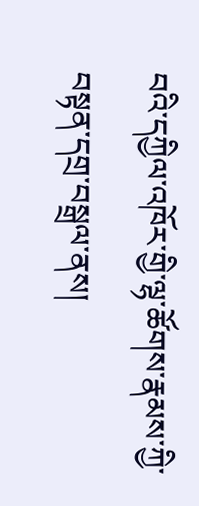བའི་དཀྱིལ་འཁོར་གྱི་ལྷ་ཚོགས་རྣམས་ཀྱི་བསྟན་དགྲ་བསྒྲལ་ནས།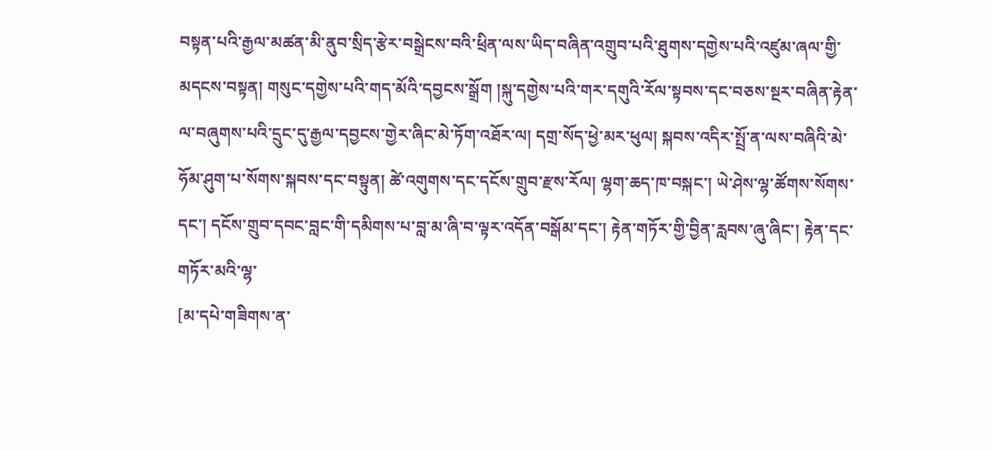བསྟན་པའི་རྒྱལ་མཚན་མི་ནུབ་སྲིད་རྩེར་བསྒྲེངས་བའི་ཕྲིན་ལས་ཡིད་བཞིན་འགྲུབ་པའི་ཐུགས་དགྱེས་པའི་འཛུམ་ཞལ་གྱི་མདངས་བསྟན། གསུང་དགྱེས་པའི་གད་མོའི་དབྱངས་སྒྲོག །སྐུ་དགྱེས་པའི་གར་དགུའི་རོལ་སྟབས་དང་བཅས་སྔར་བཞིན་རྟེན་ལ་བཞུགས་པའི་དྲུང་དུ་རྒྱལ་དབྱངས་གྱེར་ཞིང་མེ་ཏོག་འཐོར་ལ། དགྲ་སོད་ཕྱེ་མར་ཕུལ། སྐབས་འདིར་སྤྲོ་ན་ལས་བཞིའི་མེ་ཧོམ་ཤུག་པ་སོགས་སྐབས་དང་བསྟུན། ཚེ་འགུགས་དང་དངོས་གྲུབ་རྫས་རོལ། ལྷག་ཆད་ཁ་བསྐང་། ཡེ་ཤེས་ལྷ་ཚོགས་སོགས་དང་། དངོས་གྲུབ་དབང་བླང་གི་དམིགས་པ་བླ་མ་ཞི་བ་ལྟར་འདོན་བསྒོམ་དང་། རྟེན་གཏོར་གྱི་བྱིན་རླབས་ཞུ་ཞིང་། རྟེན་དང་གཏོར་མའི་ལྷ་
[མ་དཔེ་གཟིགས་ན་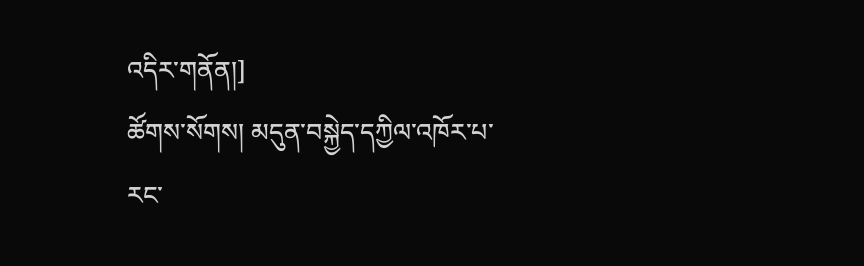འདིར་གནོན།]
ཚོགས་སོགས། མདུན་བསྐྱེད་དཀྱིལ་འཁོར་པ་རང་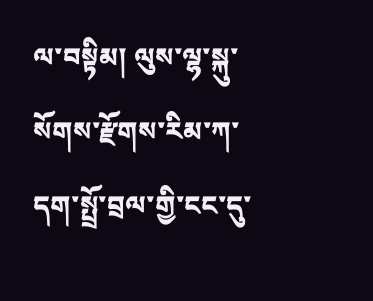ལ་བསྟིམ། ལུས་ལྷ་སྐུ་སོགས་རྫོགས་རིམ་ཀ་དག་སྤྲོ་བྲལ་གྱི་ངང་དུ་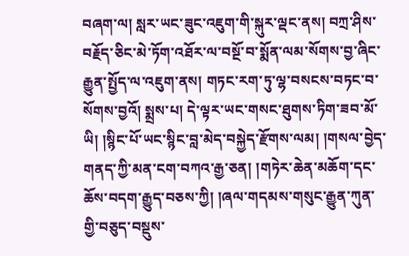བཞག་ལ། སླར་ཡང་ཟུང་འཇུག་གི་སྐུར་ལྡང་ནས། བཀྲ་ཤིས་བརྗོད་ཅིང་མེ་ཏོག་འཐོར་ལ་བསྔོ་བ་སྨོན་ལམ་སོགས་བྱ་ཞིང་རྒྱུན་སྤྱོད་ལ་འཇུག་ནས། གཏང་རག་ཏུ་ལྷ་བསངས་བཏང་བ་སོགས་བྱའོ། སྨྲས་པ། དེ་ལྟར་ཡང་གསང་ཐུགས་ཏིག་ཟབ་མོ་ཡི། །སྙིང་པོ་ཡང་སྙིང་བླ་མེད་བསྐྱེད་རྫོགས་ལམ། །གསལ་བྱེད་གནད་ཀྱི་མན་ངག་བཀའ་རྒྱ་ཅན། །གཏེར་ཆེན་མཆོག་དང་ཆོས་བདག་རྒྱུད་བཅས་ཀྱི། །ཞལ་གདམས་གསུང་རྒྱུན་ཀུན་གྱི་བཅུད་བསྡུས་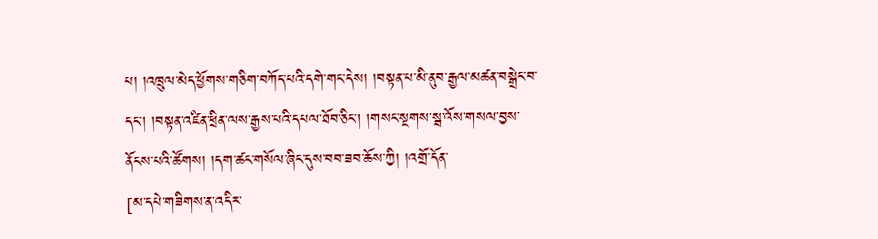པ། །འཁྲུལ་མེད་ཕྱོགས་གཅིག་བཀོད་པའི་དགེ་གང་དེས། །བསྟན་པ་མི་ནུབ་རྒྱལ་མཚན་བསྒྲེང་བ་དང་། །བསྟན་འཛིན་ཕྲིན་ལས་རྒྱས་པའི་དཔལ་ཐོབ་ཅིང་། །གསང་སྔགས་སྦ་འོས་གསལ་བྱས་ནོངས་པའི་ཚོགས། །དག་ཚང་གསོལ་ཞིང་དུས་བབ་ཟབ་ཆོས་ཀྱི། །འགྲོ་དོན་
[མ་དཔེ་གཟིགས་ན་འདིར་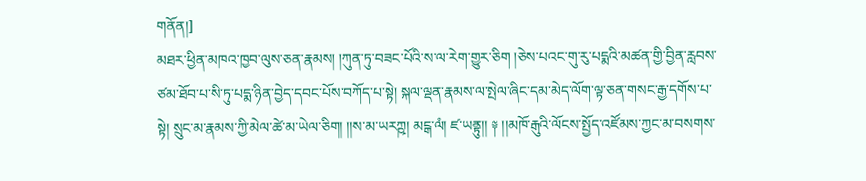གནོན།]
མཐར་ཕྱིན་མཁའ་ཁྱབ་ལུས་ཅན་རྣམས། །ཀུན་ཏུ་བཟང་པོའི་ས་ལ་རེག་གྱུར་ཅིག །ཅེས་པའང་གུ་རུ་པདྨའི་མཚན་གྱི་བྱིན་རླབས་ཙམ་ཐོབ་པ་སི་ཏུ་པདྨ་ཉིན་བྱེད་དབང་པོས་བཀོད་པ་སྟེ། སྐལ་ལྡན་རྣམས་ལ་སྤེལ་ཞིང་དམ་མེད་ལོག་ལྟ་ཅན་གསང་རྒྱ་དགོས་པ་སྟེ། སྲུང་མ་རྣམས་ཀྱི་མེལ་ཚེ་མ་ཡེལ་ཅིག། །།ས་མ་ཡརཀྵ། མངྒ་ལཾ། ཛ་ཡནྟུ།། ༈ །།མཁོ་རྒུའི་ལོངས་སྤྱོད་འཛོམས་ཀྱང་མ་བསགས་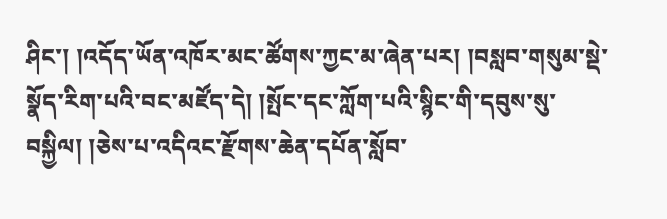ཤིང་། །འདོད་ཡོན་འཁོར་མང་ཚོགས་ཀྱང་མ་ཞེན་པར། །བསླབ་གསུམ་སྡེ་སྣོད་རིག་པའི་བང་མཛོད་དེ། །སྤོང་དང་ཀློག་པའི་སྙིང་གི་དབུས་སུ་བསྐྱིལ། །ཅེས་པ་འདིའང་རྫོགས་ཆེན་དཔོན་སློབ་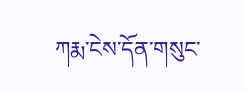ཀརྨ་ངེས་དོན་གསུང་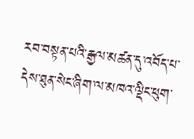རབ་བསྟན་པའི་རྒྱལ་མཚན་དུ་འབོད་པ་དེས་ཐུན་སེང་ཞིག་ལ་མཁའ་ལྡིང་ཕུག་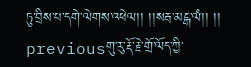ཏུ་བྲིས་པ་དགེ་ལེགས་འཕེལ།། །།སརྦ་མངྒ་ལཾ།། །།
previousགུ་རུ་རྡོ་རྗེ་གྲོ་ལོད་ཀྱི་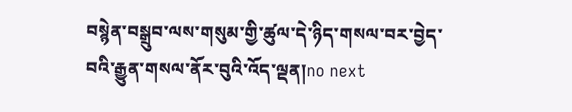བསྙེན་བསྒྲུབ་ལས་གསུམ་གྱི་ཚུལ་དེ་ཉིད་གསལ་བར་བྱེད་བའི་རྒྱུན་གསལ་ནོར་བུའི་འོད་ལྡན།no next